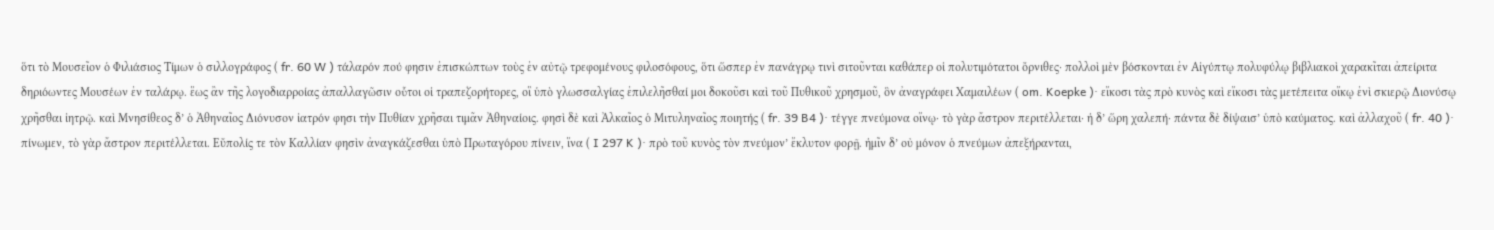ὅτι τὸ Μουσεῖον ὁ Φιλιάσιος Τίμων ὁ σιλλογράφος ( fr. 60 W ) τάλαρόν πού φησιν ἐπισκώπτων τοὺς ἐν αὐτῷ τρεφομένους φιλοσόφους, ὅτι ὥσπερ ἐν πανάγρῳ τινὶ σιτοῦνται καθάπερ οἱ πολυτιμότατοι ὄρνιθες· πολλοὶ μὲν βόσκονται ἐν Αἰγύπτῳ πολυφύλῳ βιβλιακοὶ χαρακῖται ἀπείριτα δηριόωντες Μουσέων ἐν ταλάρῳ. ἕως ἂν τῆς λογοδιαρροίας ἀπαλλαγῶσιν οὗτοι οἱ τραπεζορήτορες, οἳ ὑπὸ γλωσσαλγίας ἐπιλελῆσθαί μοι δοκοῦσι καὶ τοῦ Πυθικοῦ χρησμοῦ, ὃν ἀναγράφει Χαμαιλέων ( om. Koepke )· εἴκοσι τὰς πρὸ κυνὸς καὶ εἴκοσι τὰς μετέπειτα οἴκῳ ἐνὶ σκιερῷ Διονύσῳ χρῆσθαι ἰητρῷ. καὶ Μνησίθεος δ’ ὁ Ἀθηναῖος Διόνυσον ἰατρόν φησι τὴν Πυθίαν χρῆσαι τιμᾶν Ἀθηναίοις. φησὶ δὲ καὶ Ἀλκαῖος ὁ Μιτυληναῖος ποιητής ( fr. 39 B4 )· τέγγε πνεύμονα οἴνῳ· τὸ γὰρ ἄστρον περιτέλλεται· ἡ δ’ ὥρη χαλεπή· πάντα δὲ δίψαισ’ ὑπὸ καύματος. καὶ ἀλλαχοῦ ( fr. 40 )· πίνωμεν, τὸ γὰρ ἄστρον περιτέλλεται. Εὔπολίς τε τὸν Καλλίαν φησὶν ἀναγκάζεσθαι ὑπὸ Πρωταγόρου πίνειν, ἵνα ( I 297 K )· πρὸ τοῦ κυνὸς τὸν πνεύμον’ ἔκλυτον φορῇ. ἡμῖν δ’ οὐ μόνον ὁ πνεύμων ἀπεξήρανται,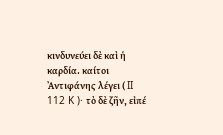κινδυνεύει δὲ καὶ ἡ καρδία. καίτοι Ἀντιφάνης λέγει ( II 112 K )· τὸ δὲ ζῆν, εἰπέ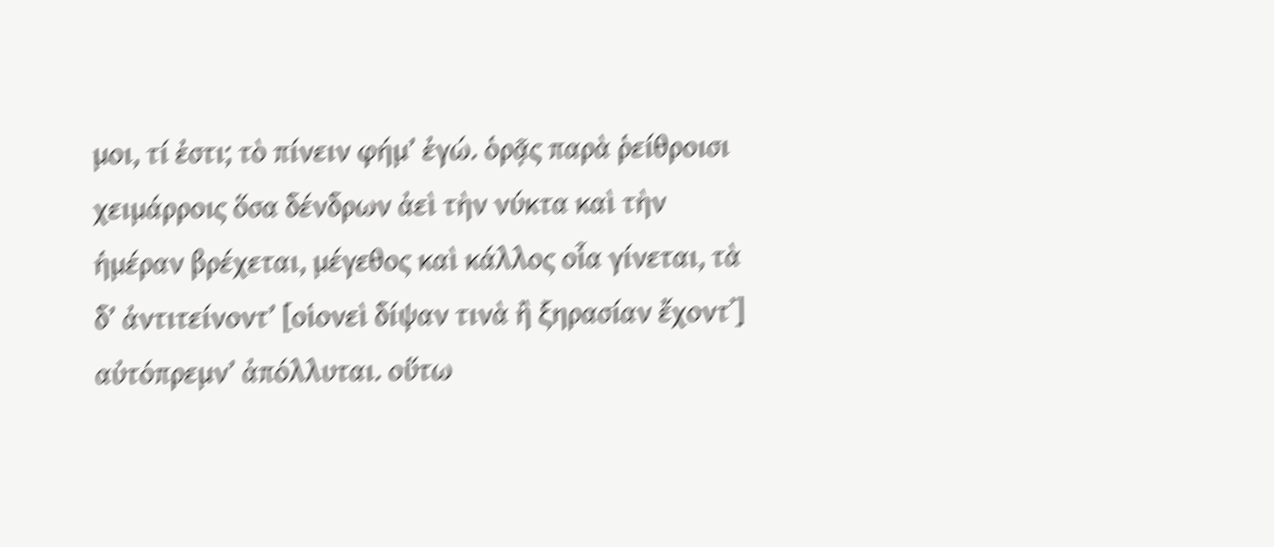μοι, τί ἐστι; τὸ πίνειν φήμ’ ἐγώ. ὁρᾷς παρὰ ῥείθροισι χειμάρροις ὅσα δένδρων ἀεὶ τὴν νύκτα καὶ τὴν ἡμέραν βρέχεται, μέγεθος καὶ κάλλος οἷα γίνεται, τὰ δ’ ἀντιτείνοντ’ [οἱονεὶ δίψαν τινὰ ἢ ξηρασίαν ἔχοντ᾽] αὐτόπρεμν’ ἀπόλλυται. οὕτω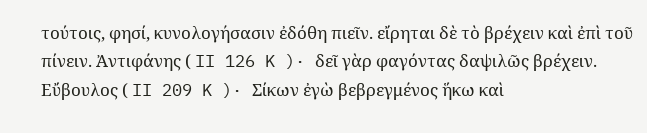τούτοις, φησί, κυνολογήσασιν ἐδόθη πιεῖν. εἴρηται δὲ τὸ βρέχειν καὶ ἐπὶ τοῦ πίνειν. Ἀντιφάνης ( II 126 K )· δεῖ γὰρ φαγόντας δαψιλῶς βρέχειν. Εὔβουλος ( II 209 K )· Σίκων ἐγὼ βεβρεγμένος ἥκω καὶ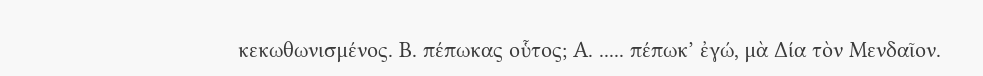κεκωθωνισμένος. Β. πέπωκας οὗτος; Α. ..... πέπωκ’ ἐγώ, μὰ Δία τὸν Μενδαῖον.